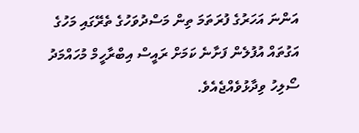އަންނަ އަހަރުގެ ފުރަތަމަ ތިން މަސްދުވަހުގެ ތެރޭގައި މަހުގެ އަގުތައް އުފުލެން ފަށާނެ ކަމަށް ރައީސް އިބްރާހީމް މުހައްމަދު ސޯލިހު ވިދާޅުވެއްޖެއެވެ.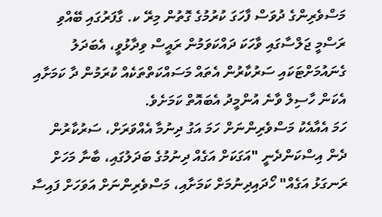މަސްވެރިންގެ ދުވަސް ފާހަގަ ކުރުމުގެ ގޮތުން މިރޭ ކ. ގާފަރުގައި ބޭއްވި ރަސްމީ ޖަލްސާގައި ވާހަކަ ދައްކަވަމުން ރައީސް ވިދާޅުވީ، އެބަދަލު ގެނައުމަށްޓަކައި ސަރުކާރުން އެތައް މަސައްކަތްތަކެއް ކުރަމުން ދާ ކަމަށާއި އެކަން ހާސިލް ވާނެ އުންމީދު އެބައޮތް ކަމަށެވެ.
ހަމަ އެއާއެކު މަސްވެރިންނަށް ހަމަ އަގު ދިނުމާ އެއްވަރަށް، ސަރުކާރުން ދެން އިސްކަންދެނީ "އަގަކަށް އަގެއް ދިނުމުގެ ބަދަލުގައި، ބާނާ މަހަށް ރަނގަޅު އަގެއް" ހޯދައިދިނުމަށް ކަމަށާއި، މަސްވެރިންނަށް އަވަހަށް ފައިސާ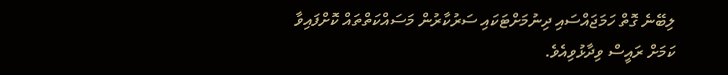ލިބޭނެ ގޮތް ހަމަޖައްސައި ދިނުމަށްޓަކައި ސަރުކާރުން މަސައްކަތްތައް ކޮށްފައިވާ ކަމަށް ރައީސް ވިދާޅުވިއެވެ.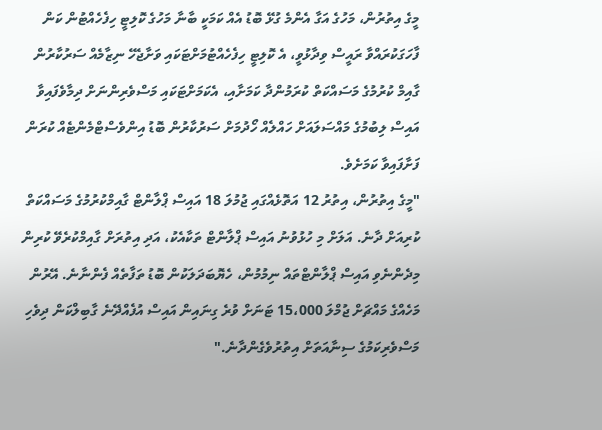މީގެ އިތުރުން، މަހުގެ އަގާ އެންމެ ގުޅޭ ބޮޑު އެއް ކަމަކީ ބާނާ މަހުގެ ކޮލިޓީ ހިފެހެއްޓުން ކަން ފާހަގަކުރައްވާ ރައީސް ވިދާޅުވީ، އެ ކޮލިޓީ ހިފެހެއްޓުމަށްޓަކައި ވަށާޖެހޭ ނިޒާމެއް ސަރުކާރުން ގާއިމް ކުރުމުގެ މަސައްކަތް ކުރަމުންދާ ކަމަށާއި، އެކަމަށްޓަކައި މަސްވެރިންނަށް ދިމާވެފައިވާ އައިސް ލިބުމުގެ މައްސަލައަށް ހައްލެއް ހޯދުމަށް ސަރުކާރުން ބޮޑު އިންވެސްޓްމެންޓެއް ކުރަން ފަށާފައިވާ ކަމަށެވެ.
"މީގެ އިތުރުން، އިތުރު 12 އަތޮޅެއްގައި ޖުމުލަ 18 އައިސް ޕްލާންޓް ގާއިމްކުރުމުގެ މަސައްކަތް ކުރިއަށް ދާނެ. އަލަށް މި ހުޅުވުނު އައިސް ޕްލާންޓް ތަކާއެކު، އަދި އިތުރަށް ގާއިމްކުރެވޭ ކުރިން މިދެންނެވި އައިސް ޕްލާންޓްތައް ނިމުމުން، ހެޔޮބަދަލަކުން ބޮޑު ތަފާތެއް ފެންނާނެ. އޭރުން މަހެއްގެ މައްޗަށް ޖުމްލަ 15،000 ޓަނަށް ވުރެ ގިނައިން އައިސް އުފެއްދޭނެ ގާބިލްކަން ދިވެހި މަސްވެރިކަމުގެ ސިނާއަތަށް އިތުރުވެގެންދާނެ."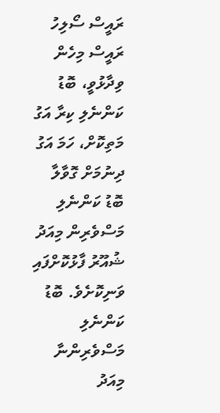ރައީސް ސޯލިހު
ރައީސް މިހެން ވިދާޅުވީ، ބޮޑު ކަންނެލި ކިރާ އަގު މަތިކޮށް، ހަމަ އަގު ދިނުމަށް ގޮވާލާ ބޮޑު ކަންނެލި މަސްވެރިން މިއަދު ޝުއޫރު ފާޅުކޮށްފައި ވަނިކޮށެވެ. ބޮޑު ކަންނެލި މަސްވެރިންނާ މިއަދު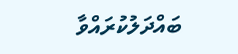ބައްދަލުކުރައްވާ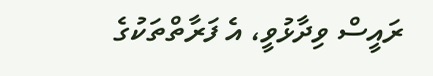ރައީސް ވިދާޅުވީ، އެ ފަރާތްތަކުގެ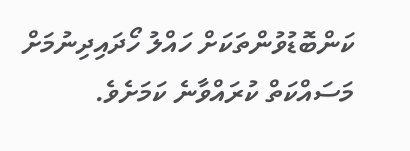ކަންބޮޑުވުންތަކަށް ހައްލު ހޯދައިދިނުމަށް މަސައްކަތް ކުރައްވާނެ ކަމަށެވެ.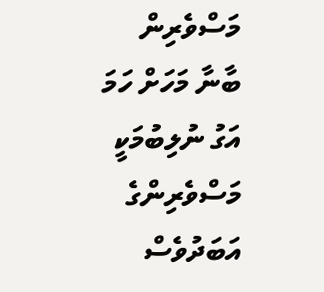މަސްވެރިން ބާނާ މަހަށް ހަމަ އަގު ނުލިބުމަކީ މަސްވެރިންގެ އަބަދުވެސް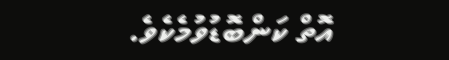އޮތް ކަންބޮޑުވުމެކެވެ.